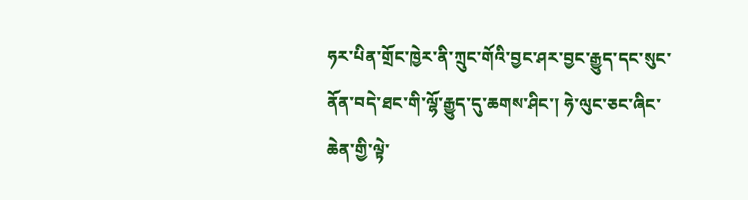ཧར་པིན་གྲོང་ཁྱེར་ནི་ཀྲུང་གོའི་བྱང་ཤར་བྱང་རྒྱུད་དང་སུང་ནོན་བདེ་ཐང་གི་ལྷོ་རྒྱུད་དུ་ཆགས་ཤིང་། ཧེ་ལུང་ཅང་ཞིང་ཆེན་གྱི་ལྟེ་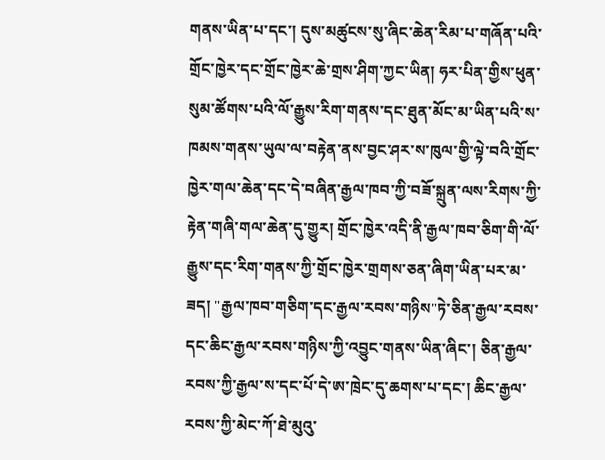གནས་ཡིན་པ་དང་། དུས་མཚུངས་སུ་ཞིང་ཆེན་རིམ་པ་གཞོན་པའི་གྲོང་ཁྱེར་དང་གྲོང་ཁྱེར་ཆེ་གྲས་ཤིག་ཀྱང་ཡིན། ཧར་པིན་གྱིས་ཕུན་སུམ་ཚོགས་པའི་ལོ་རྒྱུས་རིག་གནས་དང་ཐུན་མོང་མ་ཡིན་པའི་ས་ཁམས་གནས་ཡུལ་ལ་བརྟེན་ནས་བྱང་ཤར་ས་ཁུལ་གྱི་ལྟེ་བའི་གྲོང་ཁྱེར་གལ་ཆེན་དང་དེ་བཞིན་རྒྱལ་ཁབ་ཀྱི་བཟོ་སྐྲུན་ལས་རིགས་ཀྱི་རྟེན་གཞི་གལ་ཆེན་དུ་གྱུར། གྲོང་ཁྱེར་འདི་ནི་རྒྱལ་ཁབ་ཅིག་གི་ལོ་རྒྱུས་དང་རིག་གནས་ཀྱི་གྲོང་ཁྱེར་གྲགས་ཅན་ཞིག་ཡིན་པར་མ་ཟད། "རྒྱལ་ཁབ་གཅིག་དང་རྒྱལ་རབས་གཉིས"ཏེ་ཅིན་རྒྱལ་རབས་དང་ཆིང་རྒྱལ་རབས་གཉིས་ཀྱི་འབྱུང་གནས་ཡིན་ཞིང་། ཅིན་རྒྱལ་རབས་ཀྱི་རྒྱལ་ས་དང་པོ་དེ་ཨ་ཁྲེང་དུ་ཆགས་པ་དང་། ཆིང་རྒྱལ་རབས་ཀྱི་མེང་ཀོ་ཐེ་མུའུ་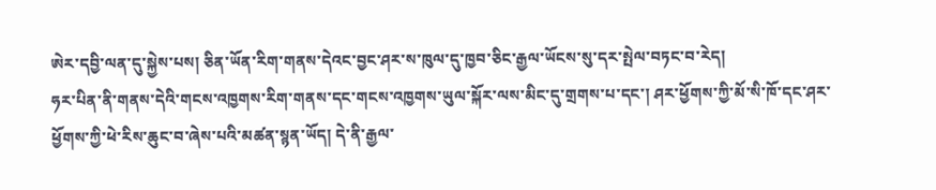ཨེར་དབྱི་ལན་དུ་སྐྱེས་པས། ཅིན་ཡོན་རིག་གནས་དེའང་བྱང་ཤར་ས་ཁུལ་དུ་ཁྱབ་ཅིང་རྒྱལ་ཡོངས་སུ་དར་སྤེལ་བཏང་བ་རེད།
ཧར་པིན་ནི་གནས་དེའི་གངས་འཁྱགས་རིག་གནས་དང་གངས་འཁྱགས་ཡུལ་སྐོར་ལས་མིང་དུ་གྲགས་པ་དང་། ཤར་ཕྱོགས་ཀྱི་མོ་སི་ཁོ་དང་ཤར་ཕྱོགས་ཀྱི་ཕེ་རིས་ཆུང་བ་ཞེས་པའི་མཚན་སྙན་ཡོད། དེ་ནི་རྒྱལ་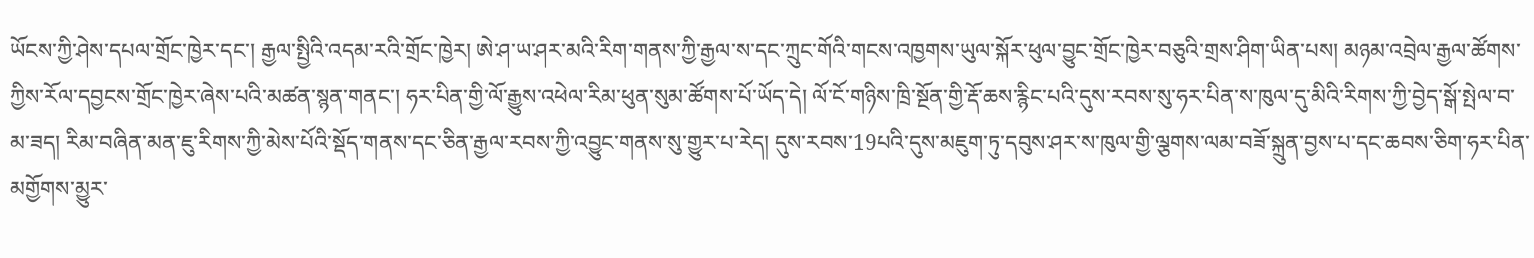ཡོངས་ཀྱི་ཤེས་དཔལ་གྲོང་ཁྱེར་དང་། རྒྱལ་སྤྱིའི་འདམ་རའི་གྲོང་ཁྱེར། ཨེ་ཤ་ཡ་ཤར་མའི་རིག་གནས་ཀྱི་རྒྱལ་ས་དང་ཀྲུང་གོའི་གངས་འཁྱགས་ཡུལ་སྐོར་ཕུལ་བྱུང་གྲོང་ཁྱེར་བཅུའི་གྲས་ཤིག་ཡིན་པས། མཉམ་འབྲེལ་རྒྱལ་ཚོགས་ཀྱིས་རོལ་དབྱངས་གྲོང་ཁྱེར་ཞེས་པའི་མཚན་སྙན་གནང་། ཧར་པིན་གྱི་ལོ་རྒྱུས་འཕེལ་རིམ་ཕུན་སུམ་ཚོགས་པོ་ཡོད་དེ། ལོ་ངོ་གཉིས་ཁྲི་སྔོན་གྱི་རྡོ་ཆས་རྙིང་པའི་དུས་རབས་སུ་ཧར་པིན་ས་ཁུལ་དུ་མིའི་རིགས་ཀྱི་བྱེད་སྒོ་སྤེལ་བ་མ་ཟད། རིམ་བཞིན་མན་ཇུ་རིགས་ཀྱི་མེས་པོའི་སྡོད་གནས་དང་ཅིན་རྒྱལ་རབས་ཀྱི་འབྱུང་གནས་སུ་གྱུར་པ་རེད། དུས་རབས་19པའི་དུས་མཇུག་ཏུ་དབུས་ཤར་ས་ཁུལ་གྱི་ལྕགས་ལམ་བཟོ་སྐྲུན་བྱས་པ་དང་ཆབས་ཅིག་ཧར་པིན་མགྱོགས་མྱུར་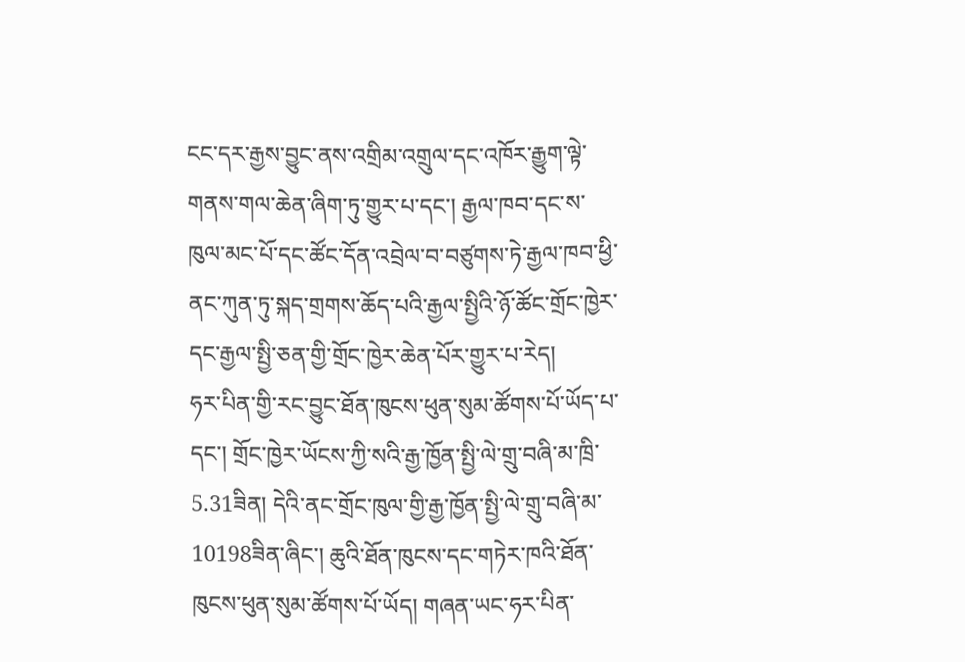ངང་དར་རྒྱས་བྱུང་ནས་འགྲིམ་འགྲུལ་དང་འཁོར་རྒྱུག་ལྟེ་གནས་གལ་ཆེན་ཞིག་ཏུ་གྱུར་པ་དང་། རྒྱལ་ཁབ་དང་ས་ཁུལ་མང་པོ་དང་ཚོང་དོན་འབྲེལ་བ་བཙུགས་ཏེ་རྒྱལ་ཁབ་ཕྱི་ནང་ཀུན་ཏུ་སྐད་གྲགས་ཆོད་པའི་རྒྱལ་སྤྱིའི་ཉོ་ཚོང་གྲོང་ཁྱེར་དང་རྒྱལ་སྤྱི་ཅན་གྱི་གྲོང་ཁྱེར་ཆེན་པོར་གྱུར་པ་རེད།
ཧར་པིན་གྱི་རང་བྱུང་ཐོན་ཁུངས་ཕུན་སུམ་ཚོགས་པོ་ཡོད་པ་དང་། གྲོང་ཁྱེར་ཡོངས་ཀྱི་སའི་རྒྱ་ཁྱོན་སྤྱི་ལེ་གྲུ་བཞི་མ་ཁྲི་5.31ཟིན། དེའི་ནང་གྲོང་ཁུལ་གྱི་རྒྱ་ཁྱོན་སྤྱི་ལེ་གྲུ་བཞི་མ་10198ཟིན་ཞིང་། ཆུའི་ཐོན་ཁུངས་དང་གཏེར་ཁའི་ཐོན་ཁུངས་ཕུན་སུམ་ཚོགས་པོ་ཡོད། གཞན་ཡང་ཧར་པིན་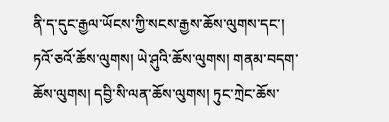ནི་ད་དུང་རྒྱལ་ཡོངས་ཀྱི་སངས་རྒྱས་ཆོས་ལུགས་དང་། ཏའོ་ཅའོ་ཆོས་ལུགས། ཡེ་ཤུའི་ཆོས་ལུགས། གནམ་བདག་ཆོས་ལུགས། དབྱི་སི་ལན་ཆོས་ལུགས། ཏུང་ཀྲེང་ཆོས་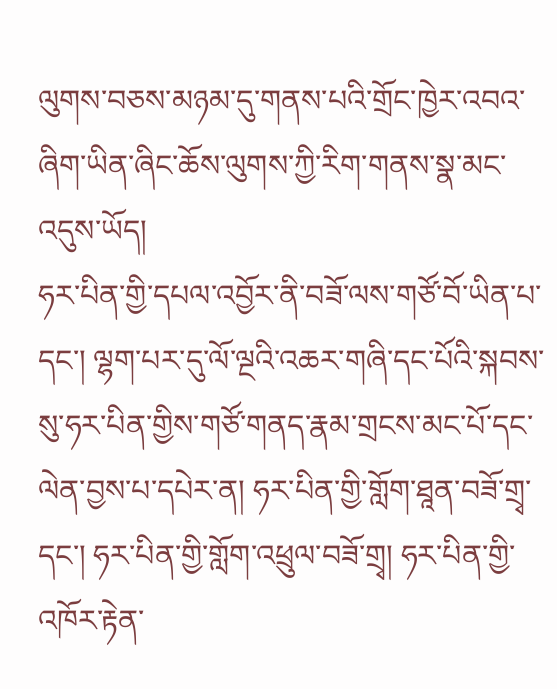ལུགས་བཅས་མཉམ་དུ་གནས་པའི་གྲོང་ཁྱེར་འབའ་ཞིག་ཡིན་ཞིང་ཆོས་ལུགས་ཀྱི་རིག་གནས་སྣ་མང་འདུས་ཡོད།
ཧར་པིན་གྱི་དཔལ་འབྱོར་ནི་བཟོ་ལས་གཙོ་བོ་ཡིན་པ་དང་། ལྷག་པར་དུ་ལོ་ལྔའི་འཆར་གཞི་དང་པོའི་སྐབས་སུ་ཧར་པིན་གྱིས་གཙོ་གནད་རྣམ་གྲངས་མང་པོ་དང་ལེན་བྱས་པ་དཔེར་ན། ཧར་པིན་གྱི་གློག་ཐཱན་བཟོ་གྲྭ་དང་། ཧར་པིན་གྱི་གློག་འཕྲུལ་བཟོ་གྲྭ། ཧར་པིན་གྱི་འཁོར་རྟེན་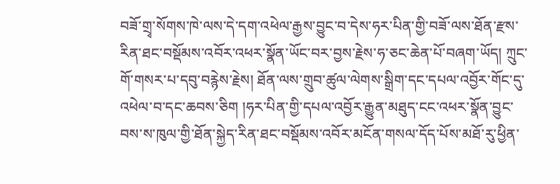བཟོ་གྲྭ་སོགས་ཁེ་ལས་དེ་དག་འཕེལ་རྒྱས་བྱུང་བ་དེས་ཧར་པིན་གྱི་བཟོ་ལས་ཐོན་རྫས་རིན་ཐང་བསྡོམས་འབོར་འཕར་སྣོན་ཡོང་བར་བྱས་རྗེས་ཧ་ཅང་ཆེན་པོ་བཞག་ཡོད། ཀྲུང་གོ་གསར་པ་དབུ་བརྙེས་རྗེས། ཐོན་ལས་གྲུབ་ཚུལ་ལེགས་སྒྲིག་དང་དཔལ་འབྱོར་གོང་དུ་འཕེལ་བ་དང་ཆབས་ཅིག །ཧར་པིན་གྱི་དཔལ་འབྱོར་རྒྱུན་མཐུད་ངང་འཕར་སྣོན་བྱུང་བས་ས་ཁུལ་གྱི་ཐོན་སྐྱེད་རིན་ཐང་བསྡོམས་འབོར་མངོན་གསལ་དོད་པོས་མཐོ་རུ་ཕྱིན་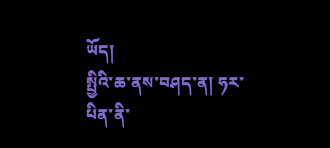ཡོད།
སྤྱིའི་ཆ་ནས་བཤད་ན། ཧར་པིན་ནི་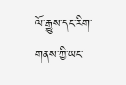ལོ་རྒྱུས་དང་རིག་གནས་ཀྱི་ཡང་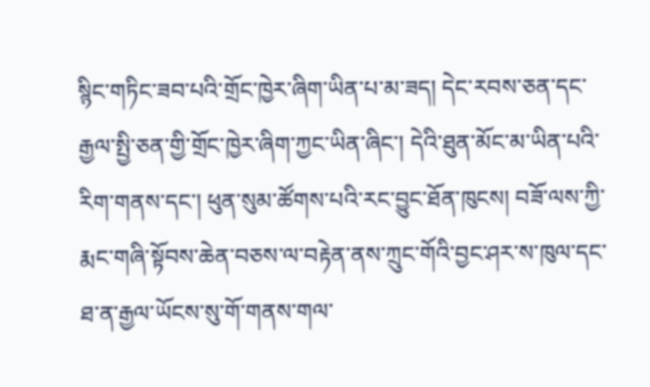སྙིང་གཏིང་ཟབ་པའི་གྲོང་ཁྱེར་ཞིག་ཡིན་པ་མ་ཟད། དེང་རབས་ཅན་དང་རྒྱལ་སྤྱི་ཅན་གྱི་གྲོང་ཁྱེར་ཞིག་ཀྱང་ཡིན་ཞིང་། དེའི་ཐུན་མོང་མ་ཡིན་པའི་རིག་གནས་དང་། ཕུན་སུམ་ཚོགས་པའི་རང་བྱུང་ཐོན་ཁུངས། བཟོ་ལས་ཀྱི་རྨང་གཞི་སྟོབས་ཆེན་བཅས་ལ་བརྟེན་ནས་ཀྲུང་གོའི་བྱང་ཤར་ས་ཁུལ་དང་ཐ་ན་རྒྱལ་ཡོངས་སུ་གོ་གནས་གལ་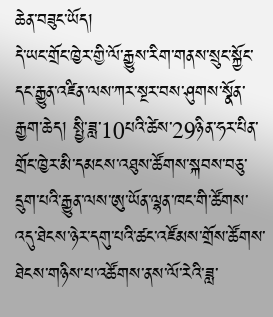ཆེན་བཟུང་ཡོད།
དེ་ཡང་གྲོང་ཁྱེར་གྱི་ལོ་རྒྱུས་རིག་གནས་སྲུང་སྐྱོང་དང་རྒྱུན་འཛིན་ལས་ཀར་སྔར་བས་ཤུགས་སྣོན་རྒྱག་ཆེད། སྤྱི་ཟླ་10པའི་ཚེས་29ཉིན་ཧར་པིན་གྲོང་ཁྱེར་མི་དམངས་འཐུས་ཚོགས་སྐབས་བཅུ་དྲུག་པའི་རྒྱུན་ལས་ཨུ་ཡོན་ལྷན་ཁང་གི་ཚོགས་འདུ་ཐེངས་ཉེར་དགུ་པའི་ཚང་འཛོམས་གྲོས་ཚོགས་ཐེངས་གཉིས་པ་འཚོགས་ནས་ལོ་རེའི་ཟླ་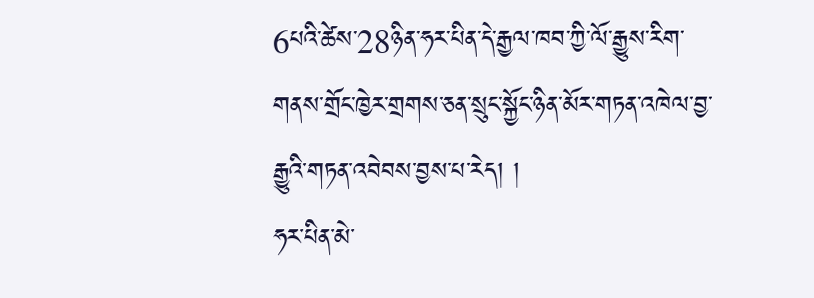6པའི་ཚེས་28ཉིན་ཧར་པིན་དེ་རྒྱལ་ཁབ་ཀྱི་ལོ་རྒྱུས་རིག་གནས་གྲོང་ཁྱེར་གྲགས་ཅན་སྲུང་སྐྱོང་ཉིན་མོར་གཏན་འཁེལ་བྱ་རྒྱུའི་གཏན་འབེབས་བྱས་པ་རེད། །
ཧར་པིན་མེ་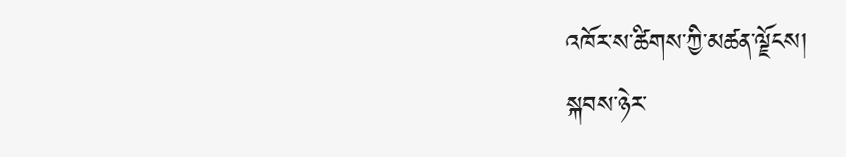འཁོར་ས་ཚིགས་ཀྱི་མཚན་ལྗོངས།
སྐབས་ཉེར་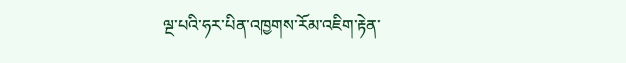ལྔ་པའི་ཧར་པིན་འཁྱགས་རོམ་འཇིག་རྟེན་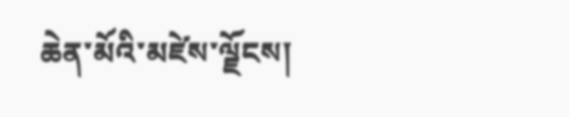ཆེན་མོའི་མཛེས་ལྗོངས།